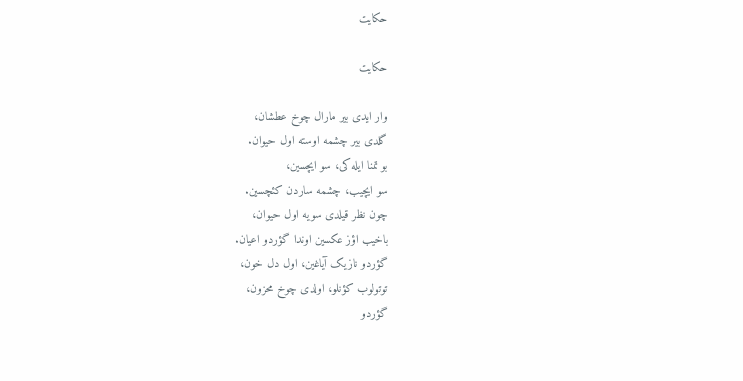حکایت

حکایت

وار ایدی بیر مارال چوخ عطشان،
گلدی بیر چشمه اوسته اول حیوان.
بو تمنا ایله کی، سو ایچسین،
سو ایچیب، چشمه ساردن کئچسین.
چون نظر قیلدی سویه اول حیوان،
باخیب اؤز عکسین اوندا گؤردو اعیان.
گؤردو نازیک آیاغین، اول دل خون،
توتولوب کؤنلو، اولدی چوخ محزون،
گؤردو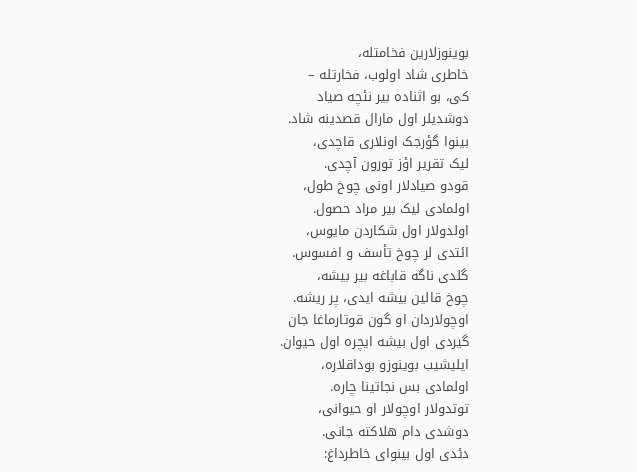بوینوزلارین فخامتله،
خاطری شاد اولوب، فخارتله –
کی، بو اثناده بیر نئچه صیاد
دوشدیلر اول مارال قصدینه شاد.
بینوا گؤرجک اونلاری قاچدی،
لیک تقریر اؤز تورون آچدی.
قودو صیادلار اونی چوخ طول،
اولمادی لیک بیر مراد حصول.
اولدولار اول شکاردن مایوس،
ائتدی لر چوخ تأسف و افسوس.
گلدی ناگه قاباغه بیر بیشه،
چوخ قالین بیشه ایدی، پر ریشه.
اوچولاردان او گون قوتارماغا جان
گیردی اول بیشه ایچره اول حیوان.
ایلیشیب بوینوزو بوداقلاره،
اولمادی بس نجاتینا چاره.
توتدولار اوچولار او حیوانی،
دوشدی دام هلاکته جانی.
دئدی اول بینوای خاطرداغ: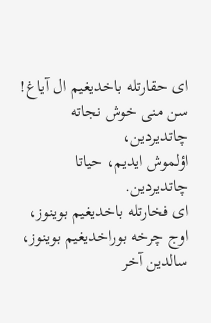ای حقارتله باخدیغیم ال آیاغ!
سن منی خوش نجاته چاتدیردین،
اؤلموش ایدیم، حیاتا چاتدیردین.
ای فخارتله باخدیغیم بوینوز،
اوج چرخه بوراخدیغیم بوینوز،
سالدین آخر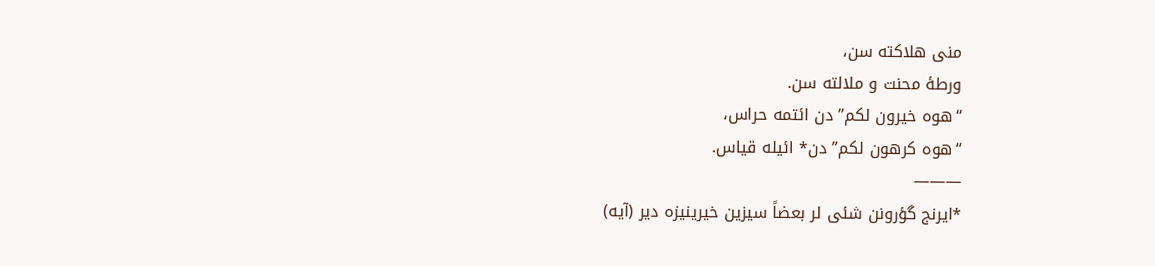منی هلاکته سن،
ورطۀ محنت و ملالته سن.
“هوه خیرون لکم”دن ائتمه حراس،
“هوه کرهون لکم”دن* ائیله قیاس.
———
*ایرنج گؤرونن شئی لر بعضاً سیزین خیرینیزه دیر (آیه)